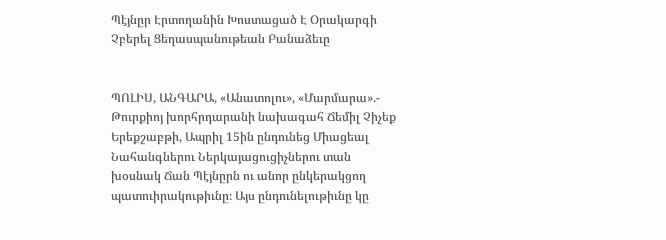Պէյնըր Էրտողանին Խոստացած Է Օրակարգի Չբերել Ցեղասպանութեան Բանաձեւը


ՊՈԼԻՍ, ԱՆԳԱՐԱ, «Անատոլու», «Մարմարա».- Թուրքիոյ խորհրդարանի նախագահ Ճեմիլ Չիչեք Երեքշաբթի, Ապրիլ 15ին ընդունեց Միացեալ Նահանգներու Ներկայացուցիչներու տան խօսնակ Ճան Պէյնըրն ու անոր ընկերակցող պատուիրակութիւնը։ Այս ընդունելութիւնը կը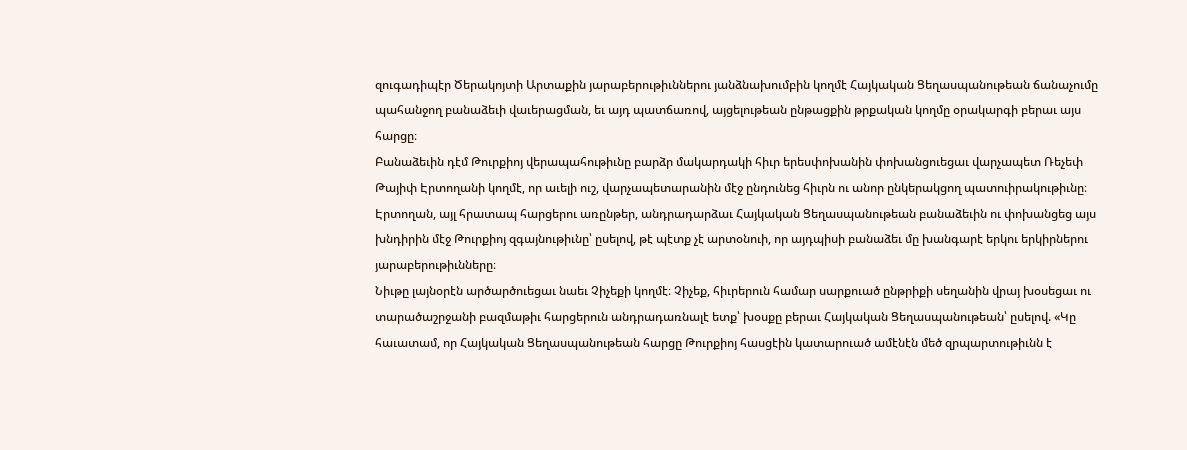զուգադիպէր Ծերակոյտի Արտաքին յարաբերութիւններու յանձնախումբին կողմէ Հայկական Ցեղասպանութեան ճանաչումը պահանջող բանաձեւի վաւերացման, եւ այդ պատճառով, այցելութեան ընթացքին թրքական կողմը օրակարգի բերաւ այս հարցը։
Բանաձեւին դէմ Թուրքիոյ վերապահութիւնը բարձր մակարդակի հիւր երեսփոխանին փոխանցուեցաւ վարչապետ Ռեչեփ Թայիփ Էրտողանի կողմէ, որ աւելի ուշ, վարչապետարանին մէջ ընդունեց հիւրն ու անոր ընկերակցող պատուիրակութիւնը։
Էրտողան, այլ հրատապ հարցերու առընթեր, անդրադարձաւ Հայկական Ցեղասպանութեան բանաձեւին ու փոխանցեց այս խնդիրին մէջ Թուրքիոյ զգայնութիւնը՝ ըսելով, թէ պէտք չէ արտօնուի, որ այդպիսի բանաձեւ մը խանգարէ երկու երկիրներու յարաբերութիւնները։
Նիւթը լայնօրէն արծարծուեցաւ նաեւ Չիչեքի կողմէ։ Չիչեք, հիւրերուն համար սարքուած ընթրիքի սեղանին վրայ խօսեցաւ ու տարածաշրջանի բազմաթիւ հարցերուն անդրադառնալէ ետք՝ խօսքը բերաւ Հայկական Ցեղասպանութեան՝ ըսելով. «Կը հաւատամ, որ Հայկական Ցեղասպանութեան հարցը Թուրքիոյ հասցէին կատարուած ամէնէն մեծ զրպարտութիւնն է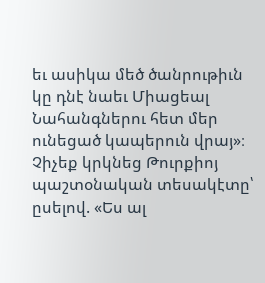եւ ասիկա մեծ ծանրութիւն կը դնէ նաեւ Միացեալ Նահանգներու հետ մեր ունեցած կապերուն վրայ»։
Չիչեք կրկնեց Թուրքիոյ պաշտօնական տեսակէտը՝ ըսելով. «Ես ալ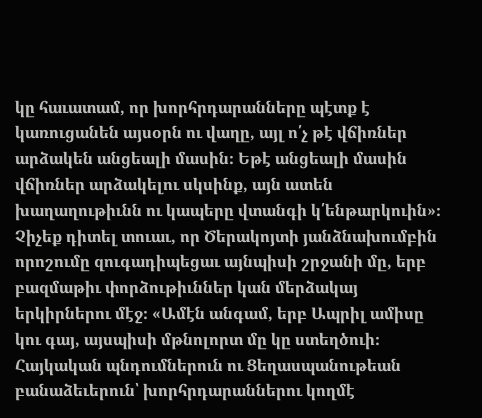կը հաւատամ, որ խորհրդարանները պէտք է կառուցանեն այսօրն ու վաղը, այլ ո՛չ թէ վճիռներ արձակեն անցեալի մասին։ Եթէ անցեալի մասին վճիռներ արձակելու սկսինք, այն ատեն խաղաղութիւնն ու կապերը վտանգի կ՛ենթարկուին»։ Չիչեք դիտել տուաւ, որ Ծերակոյտի յանձնախումբին որոշումը զուգադիպեցաւ այնպիսի շրջանի մը, երբ բազմաթիւ փորձութիւններ կան մերձակայ երկիրներու մէջ։ «Ամէն անգամ, երբ Ապրիլ ամիսը կու գայ, այսպիսի մթնոլորտ մը կը ստեղծուի։ Հայկական պնդումներուն ու Ցեղասպանութեան բանաձեւերուն՝ խորհրդարաններու կողմէ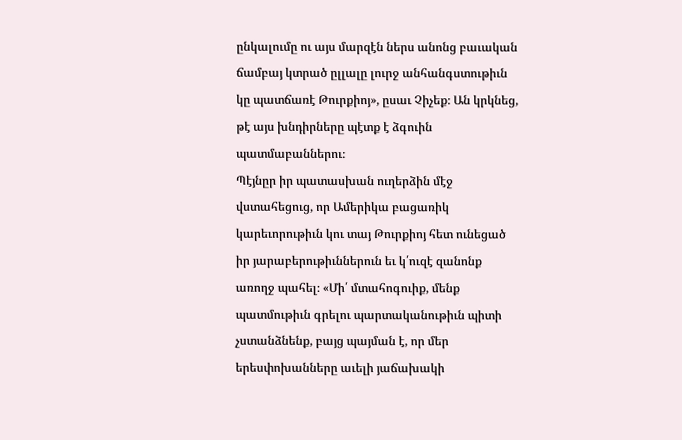ընկալումը ու այս մարզէն ներս անոնց բաւական ճամբայ կտրած ըլլալը լուրջ անհանգստութիւն կը պատճառէ Թուրքիոյ», ըսաւ Չիչեք։ Ան կրկնեց, թէ այս խնդիրները պէտք է ձգուին պատմաբաններու։
Պէյնըր իր պատասխան ուղերձին մէջ վստահեցուց, որ Ամերիկա բացառիկ կարեւորութիւն կու տայ Թուրքիոյ հետ ունեցած իր յարաբերութիւններուն եւ կ՛ուզէ զանոնք առողջ պահել։ «Մի՛ մտահոգուիք, մենք պատմութիւն գրելու պարտականութիւն պիտի չստանձնենք, բայց պայման է, որ մեր երեսփոխանները աւելի յաճախակի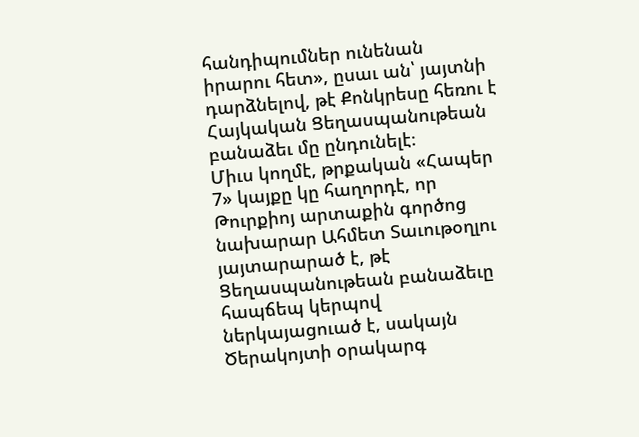հանդիպումներ ունենան իրարու հետ», ըսաւ ան՝ յայտնի դարձնելով, թէ Քոնկրեսը հեռու է Հայկական Ցեղասպանութեան բանաձեւ մը ընդունելէ։
Միւս կողմէ, թրքական «Հապեր 7» կայքը կը հաղորդէ, որ Թուրքիոյ արտաքին գործոց նախարար Ահմետ Տաւութօղլու յայտարարած է, թէ Ցեղասպանութեան բանաձեւը հապճեպ կերպով ներկայացուած է, սակայն Ծերակոյտի օրակարգ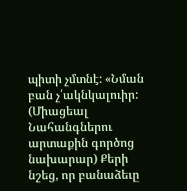պիտի չմտնէ: «Նման բան չ՛ակնկալուիր: (Միացեալ Նահանգներու արտաքին գործոց նախարար) Քերի նշեց, որ բանաձեւը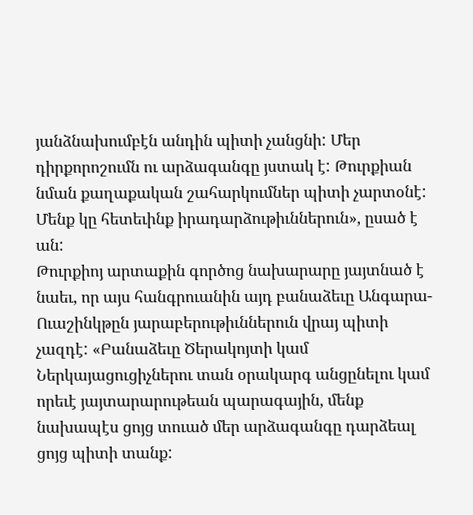յանձնախումբէն անդին պիտի չանցնի: Մեր դիրքորոշումն ու արձագանգը յստակ է: Թուրքիան նման քաղաքական շահարկումներ պիտի չարտօնէ: Մենք կը հետեւինք իրադարձութիւններուն», ըսած է ան:
Թուրքիոյ արտաքին գործոց նախարարը յայտնած է նաեւ, որ այս հանգրուանին այդ բանաձեւը Անգարա-Ուաշինկթըն յարաբերութիւններուն վրայ պիտի չազդէ: «Բանաձեւը Ծերակոյտի կամ Ներկայացուցիչներու տան օրակարգ անցընելու կամ որեւէ յայտարարութեան պարագային, մենք նախապէս ցոյց տուած մեր արձագանգը դարձեալ ցոյց պիտի տանք: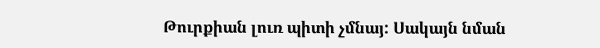Թուրքիան լուռ պիտի չմնայ: Սակայն նման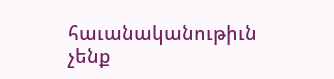հաւանականութիւն չենք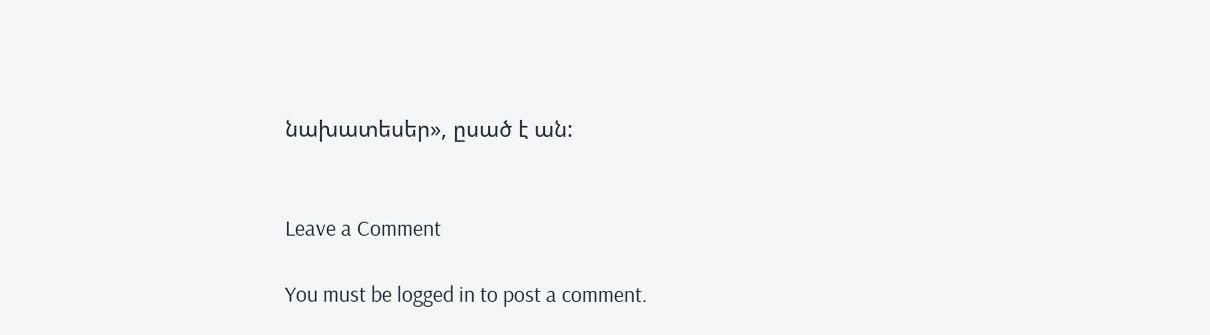նախատեսեր», ըսած է ան:


Leave a Comment

You must be logged in to post a comment.